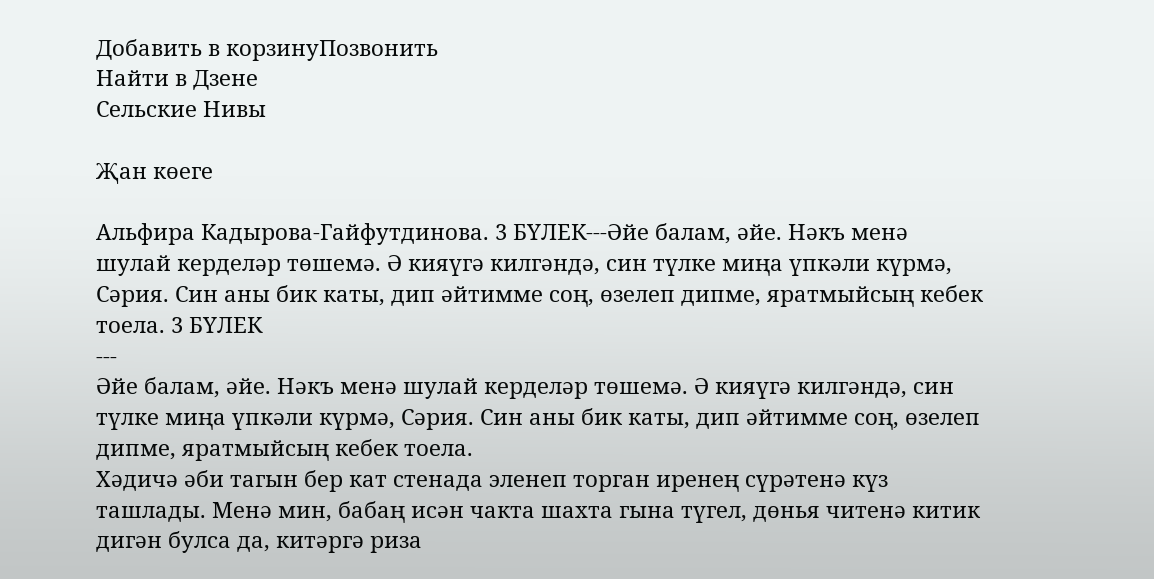Добавить в корзинуПозвонить
Найти в Дзене
Сельские Нивы

Җан көеге

Альфира Кадырова-Гайфутдинова. 3 БҮЛЕК---Әйе балам, әйе. Нәкъ менә шулай керделәр төшемә. Ә кияүгә килгәндә, син түлке миңа үпкәли күрмә, Сәрия. Син аны бик каты, дип әйтимме соң, өзелеп дипме, яратмыйсың кебек тоела. 3 БҮЛЕК
---
Әйе балам, әйе. Нәкъ менә шулай керделәр төшемә. Ә кияүгә килгәндә, син түлке миңа үпкәли күрмә, Сәрия. Син аны бик каты, дип әйтимме соң, өзелеп дипме, яратмыйсың кебек тоела.
Хәдичә әби тагын бер кат стенада эленеп торган иренең сүрәтенә күз ташлады. Менә мин, бабаң исән чакта шахта гына түгел, дөнья читенә китик дигән булса да, китәргә риза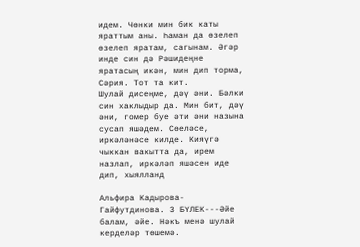идем. Чөнки мин бик каты яраттым аны. Һаман да өзелеп өзелеп яратам, сагынам. Әгәр инде син дә Рәшидеңне яратасың икән, мин дип торма, Сәрия. Тот та кит.
Шулай дисеңме, дәү әни. Бәлки син хаклыдыр да. Мин бит, дәү әни, гомер буе әти әни назына сусап яшәдем. Сөеләсе, иркәләнәсе килде. Кияүгә чыккан вакытта да, ирем назлап, иркәләп яшәсен иде дип, хыялланд

Альфира Кадырова-Гайфутдинова. 3 БҮЛЕК---Әйе балам, әйе. Нәкъ менә шулай керделәр төшемә.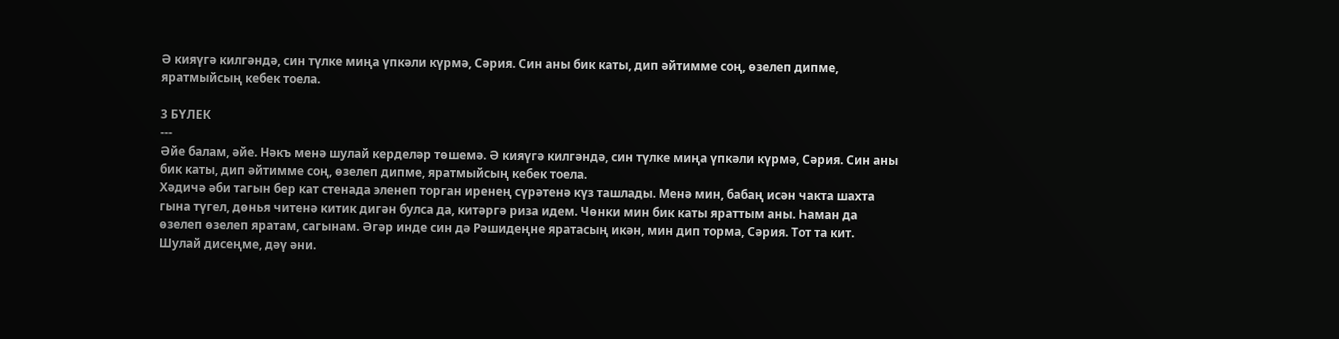Ә кияүгә килгәндә, син түлке миңа үпкәли күрмә, Сәрия. Син аны бик каты, дип әйтимме соң, өзелеп дипме, яратмыйсың кебек тоела.

3 БҮЛЕК
---
Әйе балам, әйе. Нәкъ менә шулай керделәр төшемә. Ә кияүгә килгәндә, син түлке миңа үпкәли күрмә, Сәрия. Син аны бик каты, дип әйтимме соң, өзелеп дипме, яратмыйсың кебек тоела.
Хәдичә әби тагын бер кат стенада эленеп торган иренең сүрәтенә күз ташлады. Менә мин, бабаң исән чакта шахта гына түгел, дөнья читенә китик дигән булса да, китәргә риза идем. Чөнки мин бик каты яраттым аны. Һаман да өзелеп өзелеп яратам, сагынам. Әгәр инде син дә Рәшидеңне яратасың икән, мин дип торма, Сәрия. Тот та кит.
Шулай дисеңме, дәү әни.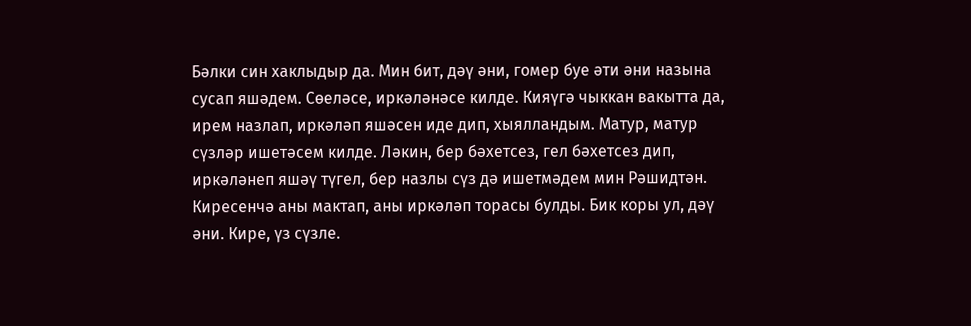Бәлки син хаклыдыр да. Мин бит, дәү әни, гомер буе әти әни назына сусап яшәдем. Сөеләсе, иркәләнәсе килде. Кияүгә чыккан вакытта да, ирем назлап, иркәләп яшәсен иде дип, хыялландым. Матур, матур сүзләр ишетәсем килде. Ләкин, бер бәхетсез, гел бәхетсез дип, иркәләнеп яшәү түгел, бер назлы сүз дә ишетмәдем мин Рәшидтән. Киресенчә аны мактап, аны иркәләп торасы булды. Бик коры ул, дәү әни. Кире, үз сүзле.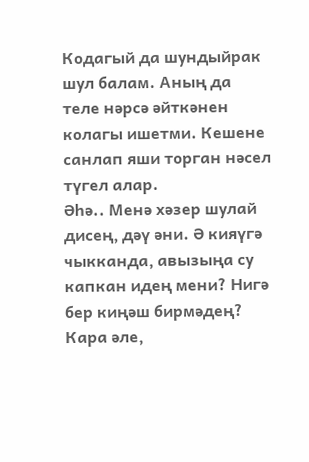Кодагый да шундыйрак шул балам. Аның да теле нәрсә әйткәнен колагы ишетми. Кешене санлап яши торган нәсел түгел алар.
Әһә.. Менә хәзер шулай дисең, дәү әни. Ә кияүгә чыкканда, авызыңа су капкан идең мени? Нигә бер киңәш бирмәдең? Кара әле,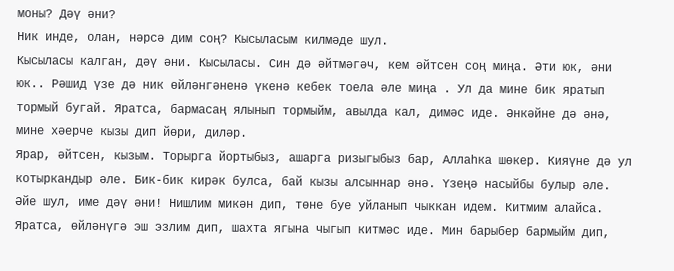моны? Дәү әни?
Ник инде, олан, нәрсә дим соң? Кысыласым килмәде шул.
Кысыласы калган, дәү әни. Кысыласы. Син дә әйтмәгәч, кем әйтсен соң миңа. Әти юк, әни юк.. Рәшид үзе дә ник өйләнгәненә үкенә кебек тоела әле миңа . Ул да мине бик яратып тормый бугай. Яратса, бармасаң ялынып тормыйм, авылда кал, димәс иде. Әнкәйне дә әнә, мине хәерче кызы дип йөри, диләр.
Ярар, әйтсен, кызым. Торырга йортыбыз, ашарга ризыгыбыз бар, Аллаһка шөкер. Кияүне дә ул котыркандыр әле. Бик-бик кирәк булса, бай кызы алсыннар әнә. Үзеңә насыйбы булыр әле.
Әйе шул, име дәү әни! Нишлим микән дип, төне буе уйланып чыккан идем. Китмим алайса. Яратса, өйләнүгә эш эзлим дип, шахта ягына чыгып китмәс иде. Мин барыбер бармыйм дип,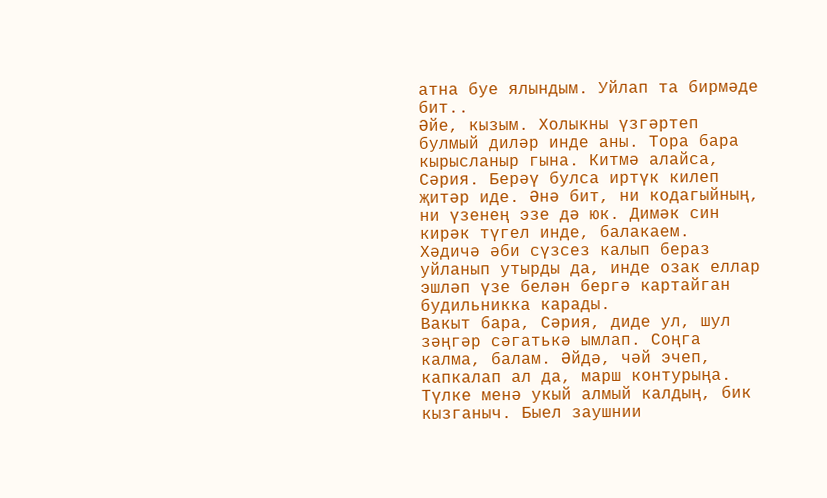атна буе ялындым. Уйлап та бирмәде бит..
Әйе, кызым. Холыкны үзгәртеп булмый диләр инде аны. Тора бара кырысланыр гына. Китмә алайса, Сәрия. Берәү булса иртүк килеп җитәр иде. Әнә бит, ни кодагыйның, ни үзенең эзе дә юк. Димәк син кирәк түгел инде, балакаем.
Хәдичә әби сүзсез калып бераз уйланып утырды да, инде озак еллар эшләп үзе белән бергә картайган будильникка карады.
Вакыт бара, Сәрия, диде ул, шул зәңгәр сәгатькә ымлап. Соңга калма, балам. Әйдә, чәй эчеп, капкалап ал да, марш контурыңа. Түлке менә укый алмый калдың, бик кызганыч. Быел заушнии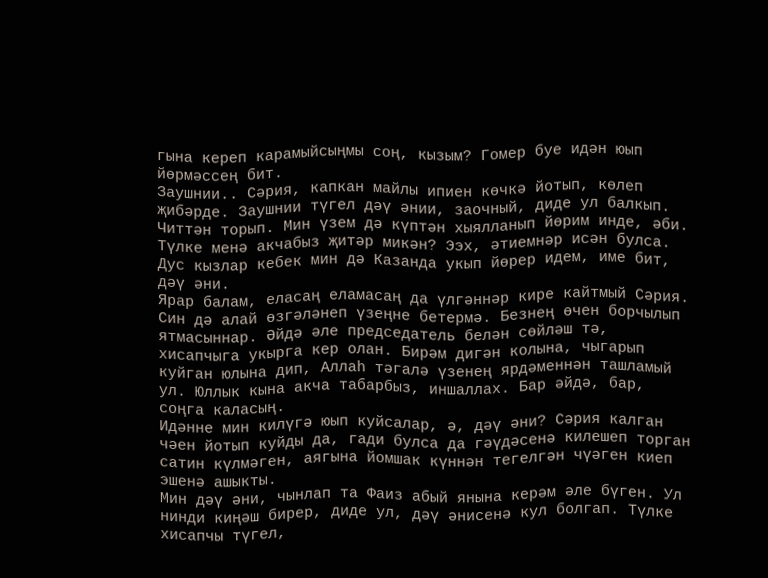гына кереп карамыйсыңмы соң, кызым? Гомер буе идән юып йөрмәссең бит.
Заушнии.. Сәрия, капкан майлы ипиен көчкә йотып, көлеп җибәрде. Заушнии түгел дәү әнии, заочный, диде ул балкып. Читтән торып. Мин үзем дә күптән хыялланып йөрим инде, әби. Түлке менә акчабыз җитәр микән? Ээх, әтиемнәр исән булса. Дус кызлар кебек мин дә Казанда укып йөрер идем, име бит, дәү әни.
Ярар балам, еласаң еламасаң да үлгәннәр кире кайтмый Сәрия. Син дә алай өзгәләнеп үзеңне бетермә. Безнең өчен борчылып ятмасыннар. Әйдә әле председатель белән сөйләш тә, хисапчыга укырга кер олан. Бирәм дигән колына, чыгарып куйган юлына дип, Аллаһ тәгалә үзенең ярдәменнән ташламый ул. Юллык кына акча табарбыз, иншаллах. Бар әйдә, бар, соңга каласың.
Идәнне мин килүгә юып куйсалар, ә, дәү әни? Сәрия калган чәен йотып куйды да, гади булса да гәүдәсенә килешеп торган сатин күлмәген, аягына йомшак күннән тегелгән чүәген киеп эшенә ашыкты.
Мин дәү әни, чынлап та Фаиз абый янына керәм әле бүген. Ул нинди киңәш бирер, диде ул, дәү әнисенә кул болгап. Түлке хисапчы түгел,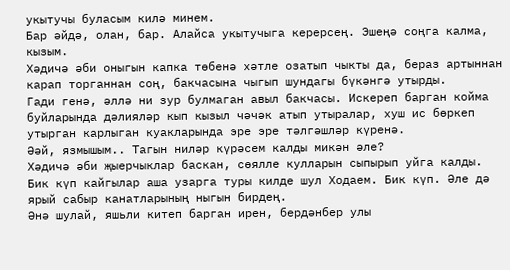укытучы буласым килә минем.
Бар әйдә, олан, бар. Алайса укытучыга керерсең. Эшеңә соңга калма, кызым.
Хәдичә әби оныгын капка төбенә хәтле озатып чыкты да, бераз артыннан карап торганнан соң, бакчасына чыгып шундагы бүкәнгә утырды.
Гади генә, әллә ни зур булмаган авыл бакчасы. Искереп барган койма буйларында дәлияләр кып кызыл чәчәк атып утыралар, хуш ис бөркеп утырган карлыган куакларында эре эре тәлгәшләр күренә.
Әәй, язмышым.. Тагын ниләр күрәсем калды микән әле?
Хәдичә әби җыерчыклар баскан, сөялле кулларын сыпырып уйга калды.
Бик күп кайгылар аша узарга туры килде шул Ходаем. Бик күп. Әле дә ярый сабыр канатларының ныгын бирдең.
Әнә шулай, яшьли китеп барган ирен, бердәнбер улы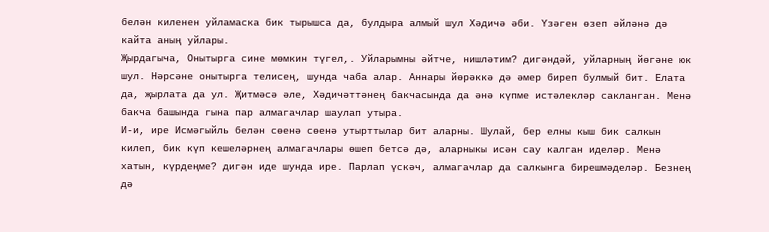белән киленен уйламаска бик тырышса да, булдыра алмый шул Хәдичә әби. Үзәген өзеп әйләнә дә кайта аның уйлары.
Җырдагыча, Онытырга сине мөмкин түгел,. Уйларымны әйтче, нишләтим? дигәндәй, уйларның йөгәне юк шул. Нәрсәне онытырга телисең, шунда чаба алар. Аннары йөрәккә дә әмер биреп булмый бит. Елата да, җырлата да ул. Җитмәсә әле, Хәдичәттәнең бакчасында да әнә күпме истәлекләр сакланган. Менә бакча башында гына пар алмагачлар шаулап утыра.
И-и, ире Исмәгыйль белән сөенә сөенә утырттылар бит аларны. Шулай, бер елны кыш бик салкын килеп, бик күп кешеләрнең алмагачлары өшеп бетсә дә, аларныкы исән сау калган иделәр. Менә хатын, күрдеңме? дигән иде шунда ире. Парлап үскәч, алмагачлар да салкынга бирешмәделәр. Безнең дә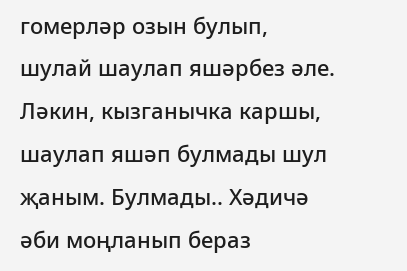гомерләр озын булып, шулай шаулап яшәрбез әле.
Ләкин, кызганычка каршы, шаулап яшәп булмады шул җаным. Булмады.. Хәдичә әби моңланып бераз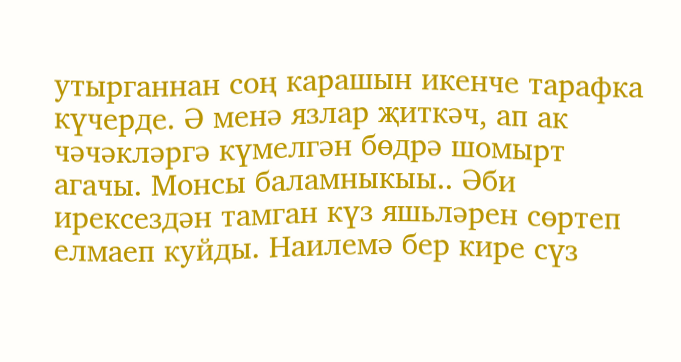утырганнан соң карашын икенче тарафка күчерде. Ә менә язлар җиткәч, ап ак чәчәкләргә күмелгән бөдрә шомырт агачы. Монсы баламныкыы.. Әби ирексездән тамган күз яшьләрен сөртеп елмаеп куйды. Наилемә бер кире сүз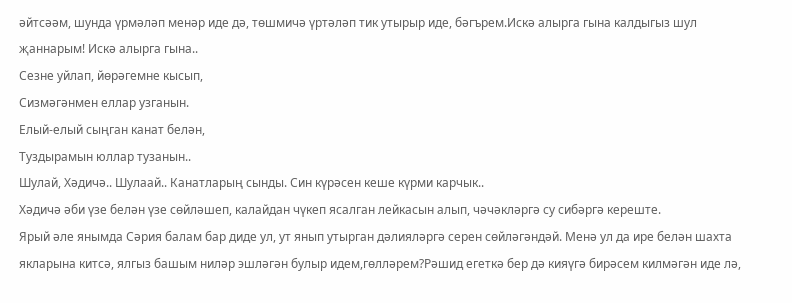әйтсәәм, шунда үрмәләп менәр иде дә, төшмичә үртәләп тик утырыр иде, бәгърем.Искә алырга гына калдыгыз шул җаннарым! Искә алырга гына..
Сезне уйлап, йөрәгемне кысып,
Сизмәгәнмен еллар узганын.
Елый-елый сыңган канат белән,
Туздырамын юллар тузанын..
Шулай, Хәдичә.. Шулаай.. Канатларың сынды. Син күрәсен кеше күрми карчык..
Хәдичә әби үзе белән үзе сөйләшеп, калайдан чүкеп ясалган лейкасын алып, чәчәкләргә су сибәргә кереште.
Ярый әле янымда Сәрия балам бар диде ул, ут янып утырган дәлияләргә серен сөйләгәндәй. Менә ул да ире белән шахта якларына китсә, ялгыз башым ниләр эшләгән булыр идем,гөлләрем?Рәшид егеткә бер дә кияүгә бирәсем килмәгән иде лә,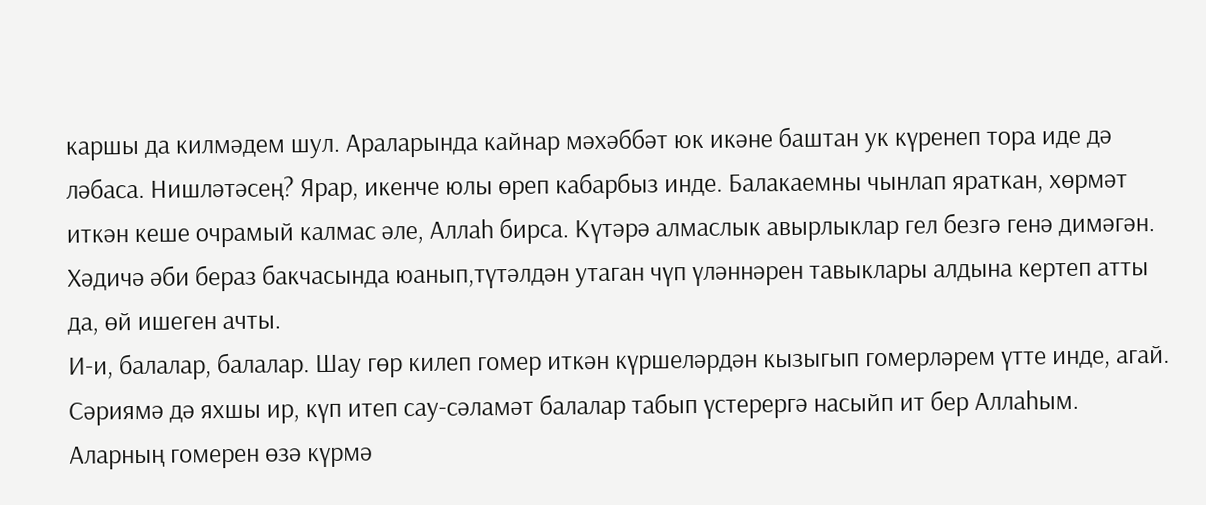каршы да килмәдем шул. Араларында кайнар мәхәббәт юк икәне баштан ук күренеп тора иде дә ләбаса. Нишләтәсең? Ярар, икенче юлы өреп кабарбыз инде. Балакаемны чынлап яраткан, хөрмәт иткән кеше очрамый калмас әле, Аллаһ бирса. Күтәрә алмаслык авырлыклар гел безгә генә димәгән.
Хәдичә әби бераз бакчасында юанып,түтәлдән утаган чүп үләннәрен тавыклары алдына кертеп атты да, өй ишеген ачты.
И-и, балалар, балалар. Шау гөр килеп гомер иткән күршеләрдән кызыгып гомерләрем үтте инде, агай. Сәриямә дә яхшы ир, күп итеп сау-сәламәт балалар табып үстерергә насыйп ит бер Аллаһым. Аларның гомерен өзә күрмә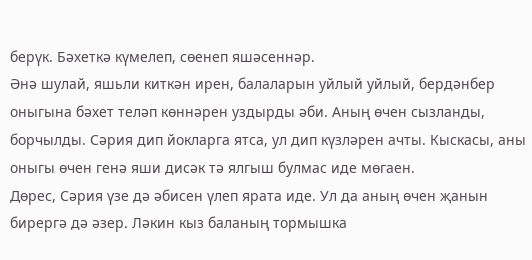берүк. Бәхеткә күмелеп, сөенеп яшәсеннәр.
Әнә шулай, яшьли киткән ирен, балаларын уйлый уйлый, бердәнбер оныгына бәхет теләп көннәрен уздырды әби. Аның өчен сызланды, борчылды. Сәрия дип йокларга ятса, ул дип күзләрен ачты. Кыскасы, аны оныгы өчен генә яши дисәк тә ялгыш булмас иде мөгаен.
Дөрес, Сәрия үзе дә әбисен үлеп ярата иде. Ул да аның өчен җанын бирергә дә әзер. Ләкин кыз баланың тормышка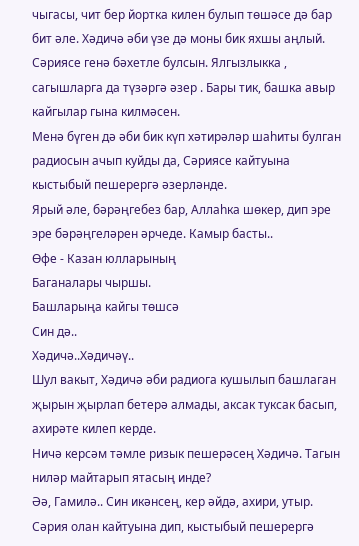чыгасы, чит бер йортка килен булып төшәсе дә бар бит әле. Хәдичә әби үзе дә моны бик яхшы аңлый. Сәриясе генә бәхетле булсын. Ялгызлыкка , сагышларга да түзәргә әзер . Бары тик, башка авыр кайгылар гына килмәсен.
Менә бүген дә әби бик күп хәтирәләр шаһиты булган радиосын ачып куйды да, Сәриясе кайтуына кыстыбый пешерергә әзерләнде.
Ярый әле, бәрәңгебез бар, Аллаһка шөкер, дип эре эре бәрәңгеләрен әрчеде. Камыр басты..
Өфе - Казан юлларының
Баганалары чыршы.
Башларыңа кайгы төшсә
Син дә..
Хәдичә..Хәдичәү..
Шул вакыт, Хәдичә әби радиога кушылып башлаган җырын җырлап бетерә алмады, аксак туксак басып, ахирәте килеп керде.
Ничә керсәм тәмле ризык пешерәсең Хәдичә. Тагын ниләр майтарып ятасың инде?
Әә, Гамилә.. Син икәнсең, кер әйдә, ахири, утыр. Сәрия олан кайтуына дип, кыстыбый пешерергә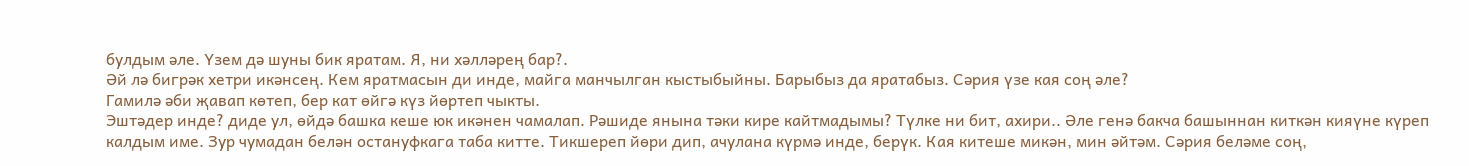булдым әле. Үзем дә шуны бик яратам. Я, ни хәлләрең бар?.
Әй лә бигрәк хетри икәнсең. Кем яратмасын ди инде, майга манчылган кыстыбыйны. Барыбыз да яратабыз. Сәрия үзе кая соң әле?
Гамилә әби җавап көтеп, бер кат өйгә күз йөртеп чыкты.
Эштәдер инде? диде ул, өйдә башка кеше юк икәнен чамалап. Рәшиде янына тәки кире кайтмадымы? Түлке ни бит, ахири.. Әле генә бакча башыннан киткән кияүне күреп калдым име. Зур чумадан белән остануфкага таба китте. Тикшереп йөри дип, ачулана күрмә инде, берүк. Кая китеше микән, мин әйтәм. Сәрия беләме соң,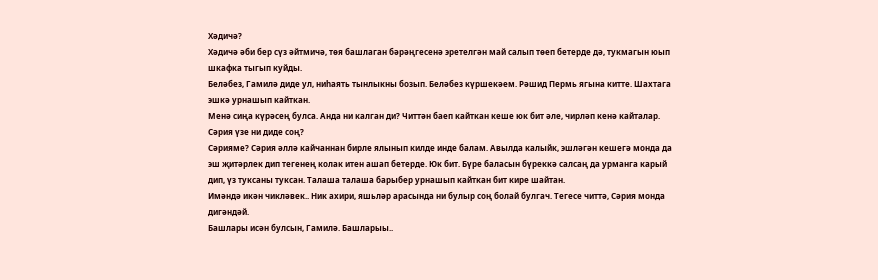Хәдичә?
Хәдичә әби бер сүз әйтмичә, төя башлаган бәрәңгесенә эретелгән май салып төеп бетерде дә, тукмагын юып шкафка тыгып куйды.
Беләбез, Гамилә диде ул, ниһаять тынлыкны бозып. Беләбез күршекәем. Рәшид Пермь ягына китте. Шахтага эшкә урнашып кайткан.
Менә сиңа күрәсең булса. Анда ни калган ди? Читтән баеп кайткан кеше юк бит әле, чирләп кенә кайталар. Сәрия үзе ни диде соң?
Сәрияме? Сәрия әллә кайчаннан бирле ялынып килде инде балам. Авылда калыйк, эшләгән кешегә монда да эш җитәрлек дип тегенең колак итен ашап бетерде. Юк бит. Бүре баласын бүреккә салсаң да урманга карый дип, үз туксаны туксан. Талаша талаша барыбер урнашып кайткан бит кире шайтан.
Имәндә икән чикләвек.. Ник ахири, яшьләр арасында ни булыр соң болай булгач. Тегесе читтә, Сәрия монда дигәндәй.
Башлары исән булсын, Гамилә. Башларыы..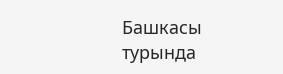Башкасы турында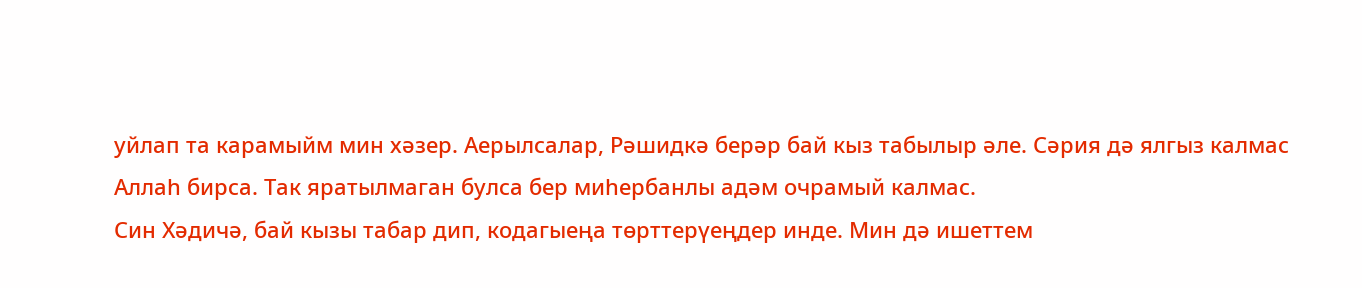уйлап та карамыйм мин хәзер. Аерылсалар, Рәшидкә берәр бай кыз табылыр әле. Сәрия дә ялгыз калмас Аллаһ бирса. Так яратылмаган булса бер миһербанлы адәм очрамый калмас.
Син Хәдичә, бай кызы табар дип, кодагыеңа төрттерүеңдер инде. Мин дә ишеттем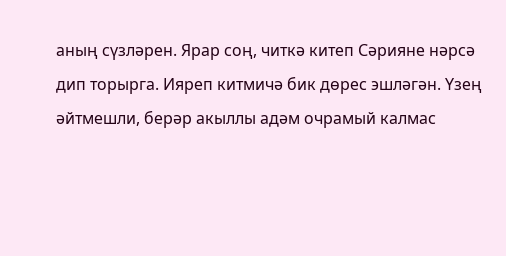аның сүзләрен. Ярар соң, читкә китеп Сәрияне нәрсә дип торырга. Ияреп китмичә бик дөрес эшләгән. Үзең әйтмешли, берәр акыллы адәм очрамый калмас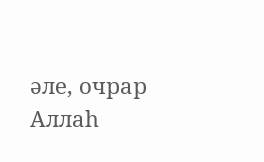әле, очрар Аллаһ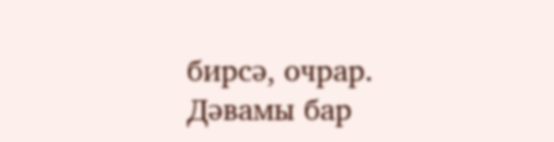бирсә, очрар.
Дәвамы бар